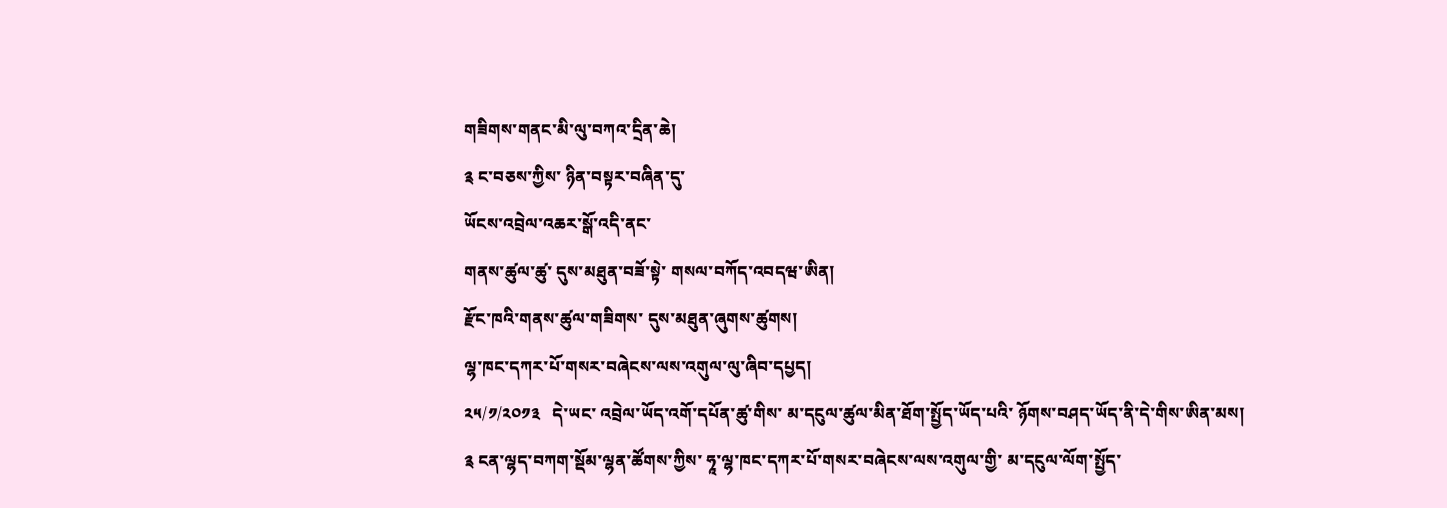གཟིགས་གནང་མི་ལུ་བཀའ་དྲིན་ཆེ།
༉ ང་བཅས་ཀྱིས་ ཉིན་བསྟར་བཞིན་དུ་
ཡོངས་འབྲེལ་འཆར་སྒོ་འདི་ནང་
གནས་ཚུལ་ཚུ་ དུས་མཐུན་བཟོ་སྟེ་ གསལ་བཀོད་འབདཝ་ཨིན།
རྫོང་ཁའི་གནས་ཚུལ་གཟིགས་ དུས་མཐུན་ཞུགས་ཚུགས།
ལྷ་ཁང་དཀར་པོ་གསར་བཞེངས་ལས་འགུལ་ལུ་ཞིབ་དཔྱད།
༢༥/༡/༢༠༡༣   དེ་ཡང་ འབྲེལ་ཡོད་འགོ་དཔོན་ཚུ་གིས་ མ་དངུལ་ཚུལ་མིན་ཐོག་སྤྱོད་ཡོད་པའི་ ཉོགས་བཤད་ཡོད་ནི་དེ་གིས་ཨིན་མས།
༉ ངན་ལྷད་བཀག་སྡོམ་ལྷན་ཚོགས་ཀྱིས་ ཧཱ་ལྷ་ཁང་དཀར་པོ་གསར་བཞེངས་ལས་འགུལ་གྱི་ མ་དངུལ་ལོག་སྤྱོད་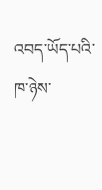འབད་ཡོད་པའི་ ཁ་ཉེས་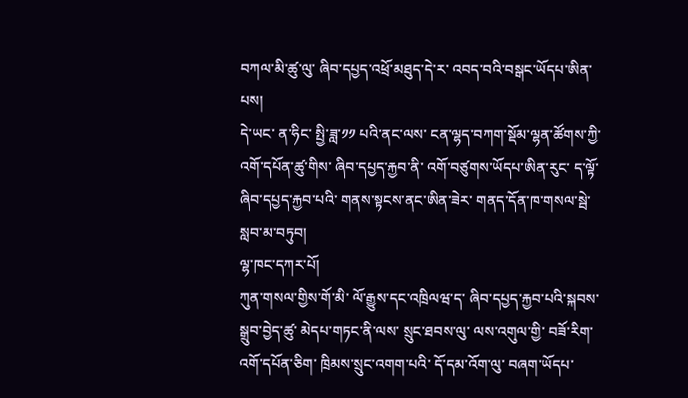བཀལ་མི་ཚུ་ལུ་ ཞིབ་དཔྱད་འཕྲོ་མཐུད་དེ་ར་ འབད་བའི་བསྒང་ཡོདཔ་ཨིན་པས།
དེ་ཡང་ ན་ཧིང་ སྤྱི་ཟླ་༡༡ པའི་ནང་ལས་ ངན་ལྷད་བཀག་སྡོམ་ལྷན་ཚོགས་ཀྱི་ འགོ་དཔོན་ཚུ་གིས་ ཞིབ་དཔྱད་རྐྱབ་ནི་ འགོ་བཙུགས་ཡོདཔ་ཨིན་རུང་ ད་ལྟོ་ ཞིབ་དཔྱད་རྐྱབ་པའི་ གནས་སྟངས་ནང་ཨིན་ཟེར་ གནད་དོན་ཁ་གསལ་སྦེ་ སླབ་མ་བཏུབ།
ལྷ་ཁང་དཀར་པོ།
ཀུན་གསལ་གྱིས་གོ་མི་ ལོ་རྒྱུས་དང་འཁྲིལཝ་ད་ ཞིབ་དཔྱད་རྐྱབ་པའི་སྐབས་ སྒྲུབ་བྱེད་ཚུ་ མེདཔ་གཏང་ནི་ལས་ སྲུང་ཐབས་ལུ་ ལས་འགུལ་གྱི་ བཟོ་རིག་འགོ་དཔོན་ཅིག་ ཁྲིམས་སྲུང་འགག་པའི་ དོ་དམ་འོག་ལུ་ བཞག་ཡོདཔ་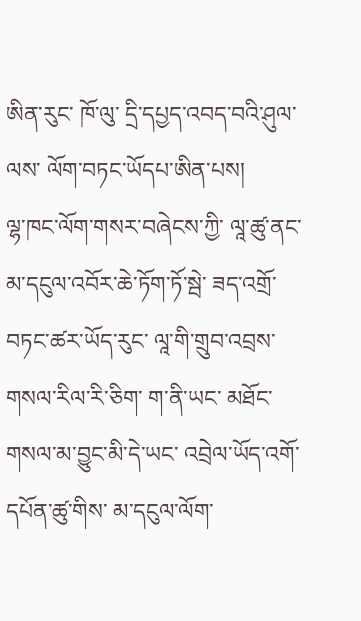ཨིན་རུང་ ཁོ་ལུ་ དྲི་དཔྱད་འབད་བའི་ཤུལ་ལས་ ལོག་བཏང་ཡོདཔ་ཨིན་པས།
ལྷ་ཁང་ལོག་གསར་བཞེངས་ཀྱི་ ལཱ་ཚུ་ནང་ མ་དངུལ་འབོར་ཆེ་ཏོག་ཏོ་སྦེ་ ཟད་འགྲོ་བཏང་ཚར་ཡོད་རུང་ ལཱ་གི་གྲུབ་འབྲས་གསལ་རིལ་རི་ཅིག་ ག་ནི་ཡང་ མཐོང་གསལ་མ་བྱུང་མི་དེ་ཡང་ འབྲེལ་ཡོད་འགོ་དཔོན་ཚུ་གིས་ མ་དངུལ་ལོག་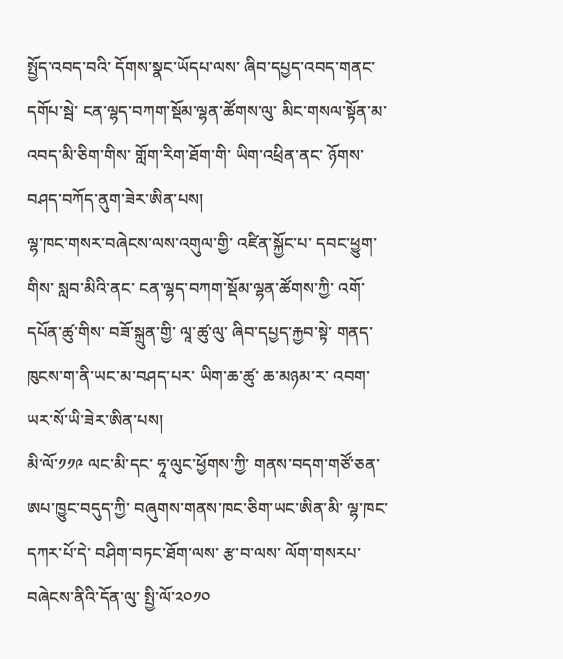སྤྱོད་འབད་བའི་ དོགས་སྣང་ཡོདཔ་ལས་ ཞིབ་དཔྱད་འབད་གནང་དགོཔ་སྦེ་ ངན་ལྷད་བཀག་སྡོམ་ལྷན་ཚོགས་ལུ་ མིང་གསལ་སྟོན་མ་འབད་མི་ཅིག་གིས་ གློག་རིག་ཐོག་གི་ ཡིག་འཕྲིན་ནང་ ཉོགས་བཤད་བཀོད་ནུག་ཟེར་ཨིན་པས།
ལྷ་ཁང་གསར་བཞེངས་ལས་འགུལ་གྱི་ འཛིན་སྐྱོང་པ་ དབང་ཕྱུག་གིས་ སླབ་མིའི་ནང་ ངན་ལྷད་བཀག་སྡོམ་ལྷན་ཚོགས་ཀྱི་ འགོ་དཔོན་ཚུ་གིས་ བཟོ་སྐྲུན་གྱི་ ལཱ་ཚུ་ལུ་ ཞིབ་དཔྱད་རྐྱབ་སྟེ་ གནད་ཁུངས་ག་ནི་ཡང་མ་བཤད་པར་ ཡིག་ཆ་ཚུ་ ཆ་མཉམ་ར་ འབག་ཡར་སོ་ཡི་ཟེར་ཨིན་པས།
མི་ལོ་༡༡༩ ལང་མི་དང་ ཧཱ་ལུང་ཕྱོགས་ཀྱི་ གནས་བདག་གཙོ་ཅན་ ཨཔ་ཁྱུང་བདུད་ཀྱི་ བཞུགས་གནས་ཁང་ཅིག་ཡང་ཨིན་མི་ ལྷ་ཁང་དཀར་པོ་དེ་ བཤིག་བཏང་ཐོག་ལས་ རྩ་བ་ལས་ ལོག་གསརཔ་བཞེངས་ནིའི་དོན་ལུ་ སྤྱི་ལོ་༢༠༡༠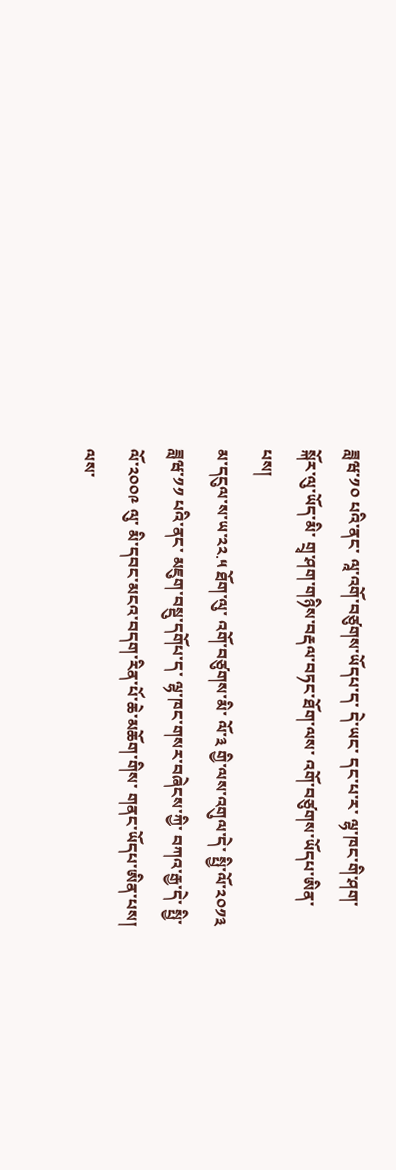ཟླཝ་༡༠ པའི་ནང་ ལཱ་འགོ་བཙུགས་ཡོདཔ་ད་ དེ་ཡང་ དང་པ་ར་ ལྷ་ཁང་གི་ཤག་སྐོར་ལུ་ཡོད་མི་ གྲྭ་ཤག་གཉིས་བརྡལ་བཏང་ཐོག་ལས་ འགོ་བཙུགས་ཡོདཔ་ཨིན་པས།
མ་དངུལ་ས་ཡ་༢༢.༥ ཐོག་ལུ་ འགོ་བཙུགས་མི་ ལོ་༣ གྱི་ལས་འགུལ་དེ་ སྤྱི་ལོ་༢༠༡༣ ཟླཝ་༡༡ པའི་ནང་ མཇུག་བསྡུ་དགོཔ་ད་ ལྷ་ཁང་གསར་བཞེངས་ཀྱི་ བཀའ་རྒྱ་དེ་ སྤྱི་ལོ་༢༠༠༩ ལུ་ མི་དབང་མངའ་བདག་རིན་པོ་ཆེ་མཆོག་གིས་ གནང་ཡོདཔ་ཨིན་པས།
ལས་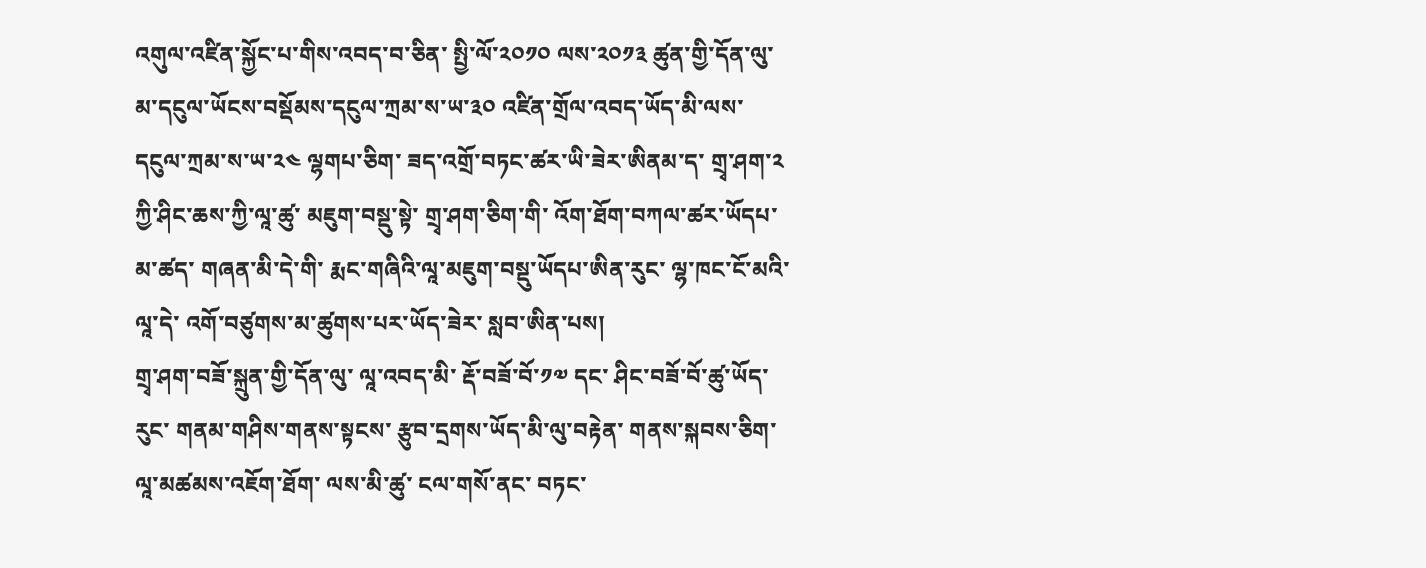འགུལ་འཛིན་སྐྱོང་པ་གིས་འབད་བ་ཅིན་ སྤྱི་ལོ་༢༠༡༠ ལས་༢༠༡༣ ཚུན་གྱི་དོན་ལུ་ མ་དངུལ་ཡོངས་བསྡོམས་དངུལ་ཀྲམ་ས་ཡ་༣༠ འཛིན་གྲོལ་འབད་ཡོད་མི་ལས་ དངུལ་ཀྲམ་ས་ཡ་༢༤ ལྷགཔ་ཅིག་ ཟད་འགྲོ་བཏང་ཚར་ཡི་ཟེར་ཨིནམ་ད་ གྲྭ་ཤག་༢ ཀྱི་ཤིང་ཆས་ཀྱི་ལཱ་ཚུ་ མཇུག་བསྡུ་སྟེ་ གྲྭ་ཤག་ཅིག་གི་ འོག་ཐོག་བཀལ་ཚར་ཡོདཔ་མ་ཚད་ གཞན་མི་དེ་གི་ རྨང་གཞིའི་ལཱ་མཇུག་བསྡུ་ཡོདཔ་ཨིན་རུང་ ལྷ་ཁང་ངོ་མའི་ ལཱ་དེ་ འགོ་བཙུགས་མ་ཚུགས་པར་ཡོད་ཟེར་ སླབ་ཨིན་པས།
གྲྭ་ཤག་བཟོ་སྐྲུན་གྱི་དོན་ལུ་ ལཱ་འབད་མི་ རྡོ་བཟོ་བོ་༡༧ དང་ ཤིང་བཟོ་བོ་ཚུ་ཡོད་རུང་ གནམ་གཤིས་གནས་སྟངས་ རྩུབ་དྲགས་ཡོད་མི་ལུ་བརྟེན་ གནས་སྐབས་ཅིག་ ལཱ་མཚམས་འཇོག་ཐོག་ ལས་མི་ཚུ་ ངལ་གསོ་ནང་ བཏང་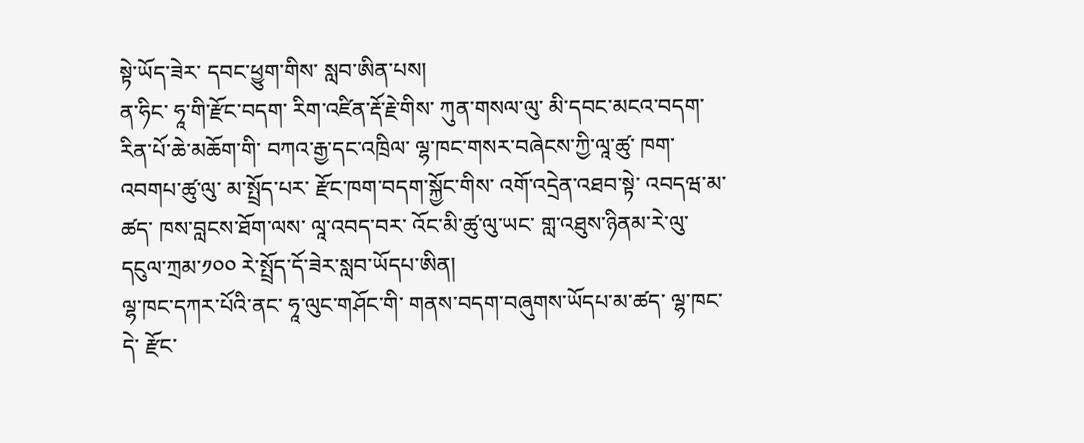སྟེ་ཡོད་ཟེར་ དབང་ཕྱུག་གིས་ སླབ་ཨིན་པས།
ན་ཧིང་ ཧཱ་གི་རྫོང་བདག་ རིག་འཛིན་རྡོ་རྗེ་གིས་ ཀུན་གསལ་ལུ་ མི་དབང་མངའ་བདག་རིན་པོ་ཆེ་མཆོག་གི་ བཀའ་རྒྱ་དང་འཁྲིལ་ ལྷ་ཁང་གསར་བཞེངས་ཀྱི་ལཱ་ཚུ་ ཁག་འབགཔ་ཚུ་ལུ་ མ་སྤྲོད་པར་ རྫོང་ཁག་བདག་སྐྱོང་གིས་ འགོ་འདྲེན་འཐབ་སྟེ་ འབདཝ་མ་ཚད་ ཁས་བླངས་ཐོག་ལས་ ལཱ་འབད་བར་ འོང་མི་ཚུ་ལུ་ཡང་ གླ་འཐུས་ཉིནམ་རེ་ལུ་ དངུལ་ཀྲམ་༡༠༠ རེ་སྤྲོད་དོ་ཟེར་སླབ་ཡོདཔ་ཨིན།
ལྷ་ཁང་དཀར་པོའི་ནང་ ཧཱ་ལུང་གཤོང་གི་ གནས་བདག་བཞུགས་ཡོདཔ་མ་ཚད་ ལྷ་ཁང་དེ་ རྫོང་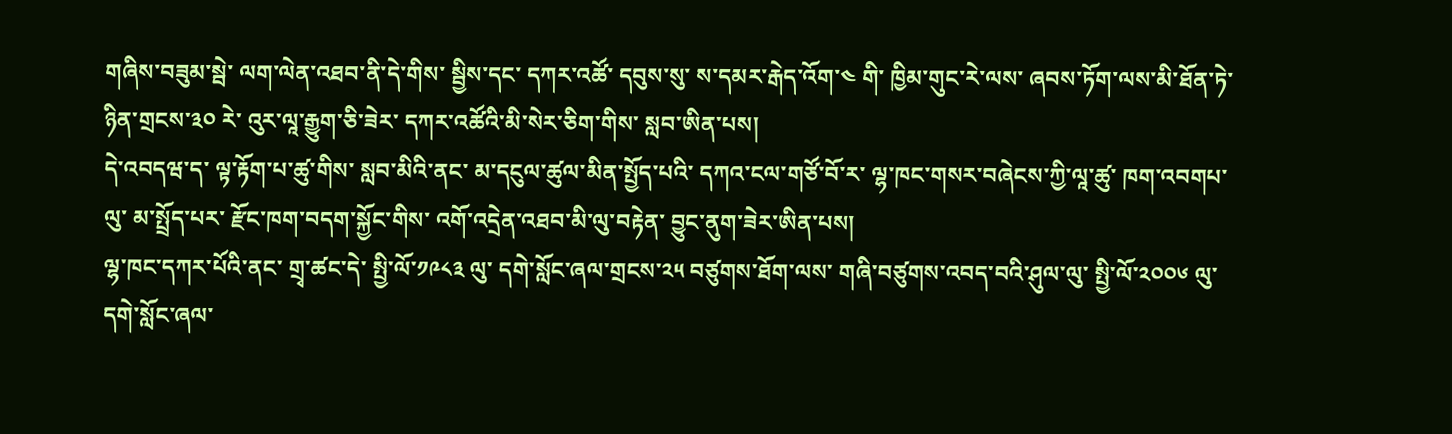གཞིས་བཟུམ་སྦེ་ ལག་ལེན་འཐབ་ནི་དེ་གིས་ སྦྱིས་དང་ དཀར་འཚོ་ དབུས་སུ་ ས་དམར་རྒེད་འོག་༤ གི་ ཁྱིམ་གུང་རེ་ལས་ ཞབས་ཏོག་ལས་མི་ཐོན་ཏེ་ ཉིན་གྲངས་༣༠ རེ་ འུར་ལཱ་རྒྱུག་ཅི་ཟེར་ དཀར་འཚོའི་མི་སེར་ཅིག་གིས་ སླབ་ཨིན་པས།
དེ་འབདཝ་ད་ ལྟ་རྟོག་པ་ཚུ་གིས་ སླབ་མིའི་ནང་ མ་དངུལ་ཚུལ་མིན་སྤྱོད་པའི་ དཀའ་ངལ་གཙོ་བོ་ར་ ལྷ་ཁང་གསར་བཞེངས་ཀྱི་ལཱ་ཚུ་ ཁག་འབགཔ་ལུ་ མ་སྤྲོད་པར་ རྫོང་ཁག་བདག་སྐྱོང་གིས་ འགོ་འདྲེན་འཐབ་མི་ལུ་བརྟེན་ བྱུང་ནུག་ཟེར་ཨིན་པས།
ལྷ་ཁང་དཀར་པོའི་ནང་ གྲྭ་ཚང་དེ་ སྤྱི་ལོ་༡༩༨༣ ལུ་ དགེ་སློང་ཞལ་གྲངས་༢༥ བཙུགས་ཐོག་ལས་ གཞི་བཙུགས་འབད་བའི་ཤུལ་ལུ་ སྤྱི་ལོ་༢༠༠༦ ལུ་ དགེ་སློང་ཞལ་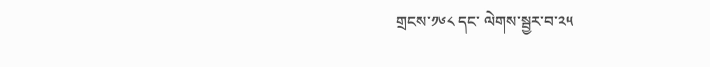གྲངས་༡༦༨ དང་ ལེགས་སྦྱར་བ་༢༥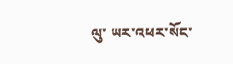ལུ་ ཡར་འཕར་སོང་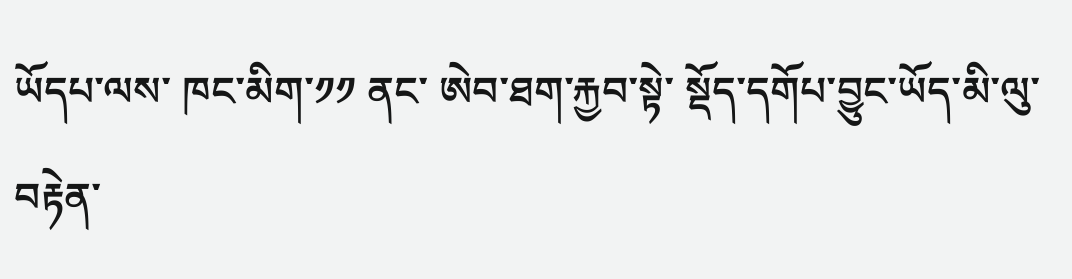ཡོདཔ་ལས་ ཁང་མིག་༡༡ ནང་ ཨེབ་ཐག་རྐྱབ་སྟེ་ སྡོད་དགོཔ་བྱུང་ཡོད་མི་ལུ་བརྟེན་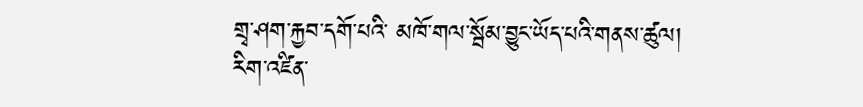གྲྭ་ཤག་རྐྱབ་དགོ་པའི་ མཁོ་གལ་སྦོམ་བྱུང་ཡོད་པའི་གནས་ཚུལ།
རིག་འཛིན་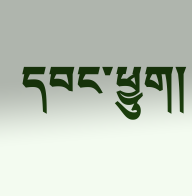དབང་ཕྱུག།